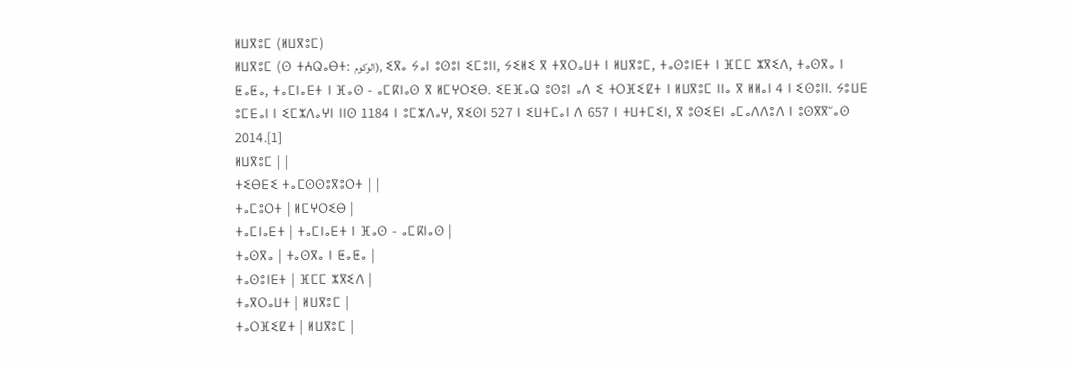ⵍⵡⴳⵓⵎ (ⵍⵡⴳⵓⵎ)
ⵍⵡⴳⵓⵎ (ⵙ ⵜⵄⵕⴰⴱⵜ: الوكوم), ⵉⴳⴰ ⵢⴰⵏ ⵓⵙⵓⵏ ⵉⵎⵓⵏⵏ, ⵢⵉⵍⵉ ⴳ ⵜⴳⵔⴰⵡⵜ ⵏ ⵍⵡⴳⵓⵎ, ⵜⴰⵙⵓⵏⴹⵜ ⵏ ⴼⵎⵎ ⵣⴳⵉⴷ, ⵜⴰⵙⴳⴰ ⵏ ⵟⴰⵟⴰ, ⵜⴰⵎⵏⴰⴹⵜ ⵏ ⴼⴰⵙ - ⴰⵎⴽⵏⴰⵙ ⴳ ⵍⵎⵖⵔⵉⴱ. ⵉⴹⴼⴰⵕ ⵓⵙⵓⵏ ⴰⴷ ⵉ ⵜⵔⴼⵉⵇⵜ ⵏ ⵍⵡⴳⵓⵎ ⵏⵏⴰ ⴳ ⵍⵍⴰⵏ 4 ⵏ ⵉⵙⵓⵏⵏ. ⵢⵓⵡⴹ ⵓⵎⴹⴰⵏ ⵏ ⵉⵎⵣⴷⴰⵖⵏ ⵏⵏⵙ 1184 ⵏ ⵓⵎⵣⴷⴰⵖ, ⴳⵉⵙⵏ 527 ⵏ ⵉⵡⵜⵎⴰⵏ ⴷ 657 ⵏ ⵜⵡⵜⵎⵉⵏ, ⴳ ⵓⵙⵉⴹⵏ ⴰⵎⴰⴷⴷⵓⴷ ⵏ ⵓⵙⴳⴳⵯⴰⵙ 2014.[1]
ⵍⵡⴳⵓⵎ | |
ⵜⵉⴱⴹⵉ ⵜⴰⵎⵙⵙⵓⴳⵓⵔⵜ | |
ⵜⴰⵎⵓⵔⵜ | ⵍⵎⵖⵔⵉⴱ |
ⵜⴰⵎⵏⴰⴹⵜ | ⵜⴰⵎⵏⴰⴹⵜ ⵏ ⴼⴰⵙ - ⴰⵎⴽⵏⴰⵙ |
ⵜⴰⵙⴳⴰ | ⵜⴰⵙⴳⴰ ⵏ ⵟⴰⵟⴰ |
ⵜⴰⵙⵓⵏⴹⵜ | ⴼⵎⵎ ⵣⴳⵉⴷ |
ⵜⴰⴳⵔⴰⵡⵜ | ⵍⵡⴳⵓⵎ |
ⵜⴰⵔⴼⵉⵇⵜ | ⵍⵡⴳⵓⵎ |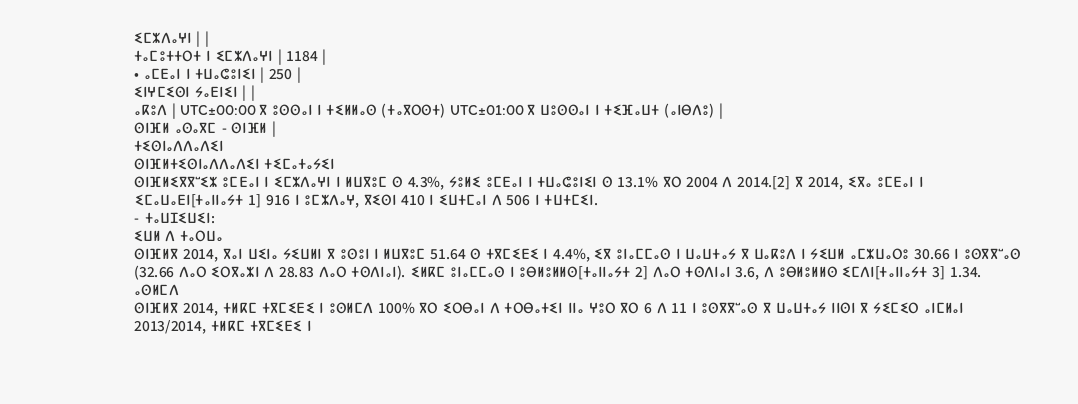ⵉⵎⵣⴷⴰⵖⵏ | |
ⵜⴰⵎⵓⵜⵜⵔⵜ ⵏ ⵉⵎⵣⴷⴰⵖⵏ | 1184 |
• ⴰⵎⴹⴰⵏ ⵏ ⵜⵡⴰⵛⵓⵏⵉⵏ | 250 |
ⵉⵏⵖⵎⵉⵙⵏ ⵢⴰⴹⵏⵉⵏ | |
ⴰⴽⵓⴷ | UTC±00:00 ⴳ ⵓⵙⵙⴰⵏ ⵏ ⵜⵉⵍⵍⴰⵙ (ⵜⴰⴳⵔⵙⵜ) UTC±01:00 ⴳ ⵡⵓⵙⵙⴰⵏ ⵏ ⵜⵉⴼⴰⵡⵜ (ⴰⵏⴱⴷⵓ) |
ⵙⵏⴼⵍ ⴰⵙⴰⴳⵎ - ⵙⵏⴼⵍ |
ⵜⵉⵙⵏⴰⴷⴷⴰⴷⵉⵏ
ⵙⵏⴼⵍⵜⵉⵙⵏⴰⴷⴷⴰⴷⵉⵏ ⵜⵉⵎⴰⵜⴰⵢⵉⵏ
ⵙⵏⴼⵍⵉⴳⴳⵯⵉⵣ ⵓⵎⴹⴰⵏ ⵏ ⵉⵎⵣⴷⴰⵖⵏ ⵏ ⵍⵡⴳⵓⵎ ⵙ 4.3%, ⵢⵓⵍⵉ ⵓⵎⴹⴰⵏ ⵏ ⵜⵡⴰⵛⵓⵏⵉⵏ ⵙ 13.1% ⴳⵔ 2004 ⴷ 2014.[2] ⴳ 2014, ⵉⴳⴰ ⵓⵎⴹⴰⵏ ⵏ ⵉⵎⴰⵡⴰⴹⵏ[ⵜⴰⵏⵏⴰⵢⵜ 1] 916 ⵏ ⵓⵎⵣⴷⴰⵖ, ⴳⵉⵙⵏ 410 ⵏ ⵉⵡⵜⵎⴰⵏ ⴷ 506 ⵏ ⵜⵡⵜⵎⵉⵏ.
- ⵜⴰⵡⵊⵉⵡⵉⵏ:
ⵉⵡⵍ ⴷ ⵜⴰⵔⵡⴰ
ⵙⵏⴼⵍⴳ 2014, ⴳⴰⵏ ⵡⵉⵏⴰ ⵢⵉⵡⵍⵏ ⴳ ⵓⵙⵓⵏ ⵏ ⵍⵡⴳⵓⵎ 51.64 ⵙ ⵜⴳⵎⵉⴹⵉ ⵏ 4.4%, ⵉⴳ ⵓⵏⴰⵎⵎⴰⵙ ⵏ ⵡⴰⵡⵜⴰⵢ ⴳ ⵡⴰⴽⵓⴷ ⵏ ⵢⵉⵡⵍ ⴰⵎⵣⵡⴰⵔⵓ 30.66 ⵏ ⵓⵙⴳⴳⵯⴰⵙ (32.66 ⴷⴰⵔ ⵉⵔⴳⴰⵣⵏ ⴷ 28.83 ⴷⴰⵔ ⵜⵙⴷⵏⴰⵏ). ⵉⵍⴽⵎ ⵓⵏⴰⵎⵎⴰⵙ ⵏ ⵓⴱⵍⵓⵍⵍⵙ[ⵜⴰⵏⵏⴰⵢⵜ 2] ⴷⴰⵔ ⵜⵙⴷⵏⴰⵏ 3.6, ⴷ ⵓⴱⵍⵓⵍⵍⵙ ⵉⵎⴷⵏ[ⵜⴰⵏⵏⴰⵢⵜ 3] 1.34.
ⴰⵙⵍⵎⴷ
ⵙⵏⴼⵍⴳ 2014, ⵜⵍⴽⵎ ⵜⴳⵎⵉⴹⵉ ⵏ ⵓⵙⵍⵎⴷ 100% ⴳⵔ ⵉⵔⴱⴰⵏ ⴷ ⵜⵔⴱⴰⵜⵉⵏ ⵏⵏⴰ ⵖⵓⵔ ⴳⵔ 6 ⴷ 11 ⵏ ⵓⵙⴳⴳⵯⴰⵙ ⴳ ⵡⴰⵡⵜⴰⵢ ⵏⵏⵙⵏ ⴳ ⵢⵉⵎⵉⵔ ⴰⵏⵎⵍⴰⵏ 2013/2014, ⵜⵍⴽⵎ ⵜⴳⵎⵉⴹⵉ ⵏ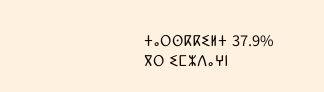ⵜⴰⵔⵙⴽⴽⵉⵍⵜ 37.9% ⴳⵔ ⵉⵎⵣⴷⴰⵖⵏ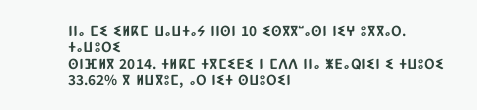ⵏⵏⴰ ⵎⵉ ⵉⵍⴽⵎ ⵡⴰⵡⵜⴰⵢ ⵏⵏⵙⵏ 10 ⵉⵙⴳⴳⵯⴰⵙⵏ ⵏⵉⵖ ⵓⴳⴳⴰⵔ.
ⵜⴰⵡⵓⵔⵉ
ⵙⵏⴼⵍⴳ 2014. ⵜⵍⴽⵎ ⵜⴳⵎⵉⴹⵉ ⵏ ⵎⴷⴷ ⵏⵏⴰ ⵥⴹⴰⵕⵏⵉⵏ ⵉ ⵜⵡⵓⵔⵉ 33.62% ⴳ ⵍⵡⴳⵓⵎ, ⴰⵔ ⵏⵉⵜ ⵙⵡⵓⵔⵉⵏ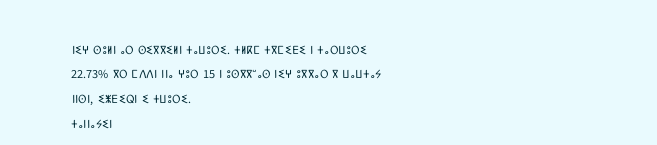ⵏⵉⵖ ⵙⵓⵍⵏ ⴰⵔ ⵙⵉⴳⴳⵉⵍⵏ ⵜⴰⵡⵓⵔⵉ. ⵜⵍⴽⵎ ⵜⴳⵎⵉⴹⵉ ⵏ ⵜⴰⵔⵡⵓⵔⵉ 22.73% ⴳⵔ ⵎⴷⴷⵏ ⵏⵏⴰ ⵖⵓⵔ 15 ⵏ ⵓⵙⴳⴳⵯⴰⵙ ⵏⵉⵖ ⵓⴳⴳⴰⵔ ⴳ ⵡⴰⵡⵜⴰⵢ ⵏⵏⵙⵏ, ⵉⵥⴹⵉⵕⵏ ⵉ ⵜⵡⵓⵔⵉ.
ⵜⴰⵏⵏⴰⵢⵉⵏ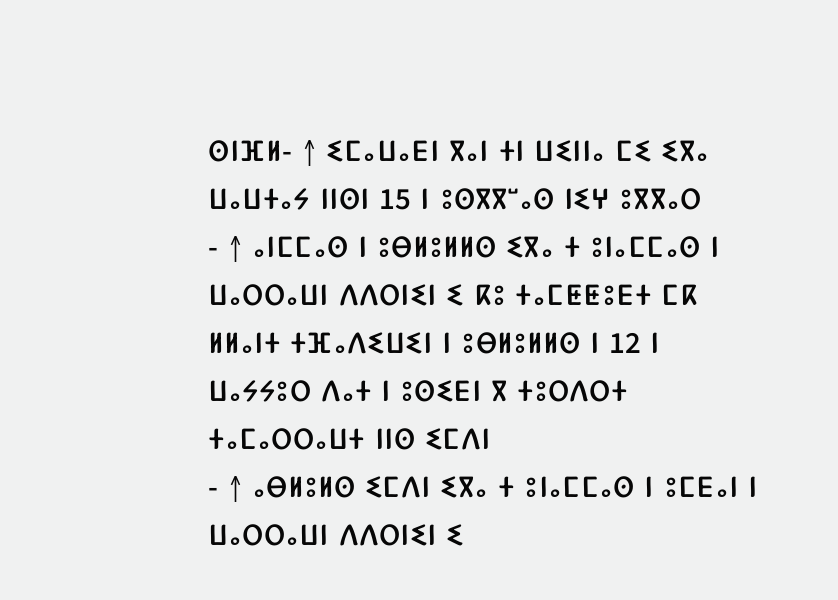ⵙⵏⴼⵍ- ↑ ⵉⵎⴰⵡⴰⴹⵏ ⴳⴰⵏ ⵜⵏ ⵡⵉⵏⵏⴰ ⵎⵉ ⵉⴳⴰ ⵡⴰⵡⵜⴰⵢ ⵏⵏⵙⵏ 15 ⵏ ⵓⵙⴳⴳⵯⴰⵙ ⵏⵉⵖ ⵓⴳⴳⴰⵔ
- ↑ ⴰⵏⵎⵎⴰⵙ ⵏ ⵓⴱⵍⵓⵍⵍⵙ ⵉⴳⴰ ⵜ ⵓⵏⴰⵎⵎⴰⵙ ⵏ ⵡⴰⵔⵔⴰⵡⵏ ⴷⴷⵔⵏⵉⵏ ⵉ ⴽⵓ ⵜⴰⵎⵟⵟⵓⴹⵜ ⵎⴽ ⵍⵍⴰⵏⵜ ⵜⴼⴰⴷⵉⵡⵉⵏ ⵏ ⵓⴱⵍⵓⵍⵍⵙ ⵏ 12 ⵏ ⵡⴰⵢⵢⵓⵔ ⴷⴰⵜ ⵏ ⵓⵙⵉⴹⵏ ⴳ ⵜⵓⵔⴷⵔⵜ ⵜⴰⵎⴰⵔⵔⴰⵡⵜ ⵏⵏⵙ ⵉⵎⴷⵏ
- ↑ ⴰⴱⵍⵓⵍⵙ ⵉⵎⴷⵏ ⵉⴳⴰ ⵜ ⵓⵏⴰⵎⵎⴰⵙ ⵏ ⵓⵎⴹⴰⵏ ⵏ ⵡⴰⵔⵔⴰⵡⵏ ⴷⴷⵔⵏⵉⵏ ⵉ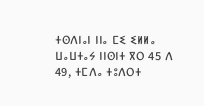ⵜⵙⴷⵏⴰⵏ ⵏⵏⴰ ⵎⵉ ⵉⵍⵍⴰ ⵡⴰⵡⵜⴰⵢ ⵏⵏⵙⵏⵜ ⴳⵔ 45 ⴷ 49, ⵜⵎⴷⴰ ⵜⵓⴷⵔⵜ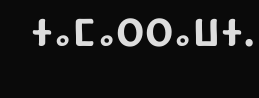ⵜⴰⵎⴰⵔⵔⴰⵡⵜ.